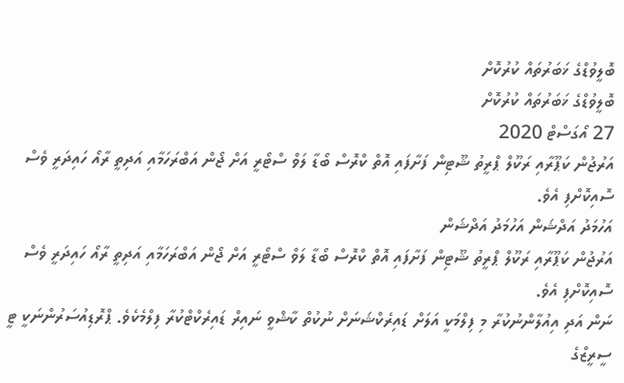ބޮލީވުޑްގެ ޚަބަރުތައް ކުރުކޮށް
ބޮލީވުޑްގެ ޚަބަރުތައް ކުރުކޮށް
27 އޯގަސްޓް 2020
އަރުޖުން ކަޕޫރާއި ރަކޫލް ޕްރީތު ޝޫޓިން ފަށާފައި އޮތް ކްރޮސް ބޯޑާ ލަވް ސްޓޯރީ އަށް ޖޯން އަބްރަހަމާއި އަދިތީ ރާއޯ ހައިދަރީ ވެސް ސޮއިކޮށްފި އެވެ.
އަހުމަދު އަދްޝަން އަހުމަދު އަދްޝަން
އަރުޖުން ކަޕޫރާއި ރަކޫލް ޕްރީތު ޝޫޓިން ފަށާފައި އޮތް ކްރޮސް ބޯޑާ ލަވް ސްޓޯރީ އަށް ޖޯން އަބްރަހަމާއި އަދިތީ ރާއޯ ހައިދަރީ ވެސް ސޮއިކޮށްފި އެވެ.
ނަން އަދި އިއުލާންނުކުރާ މި ފިލްމަކީ އަލަށް ޑައިރެކްޝަނަށް ނުކުތް ކާޝްވީ ނައިރް ޑައިރެކްޓްކުރާ ފިލްމެކެވެ. ޕްރޮޑިއުސަރުންނަކީ ޓީ ސީރީޒްގެ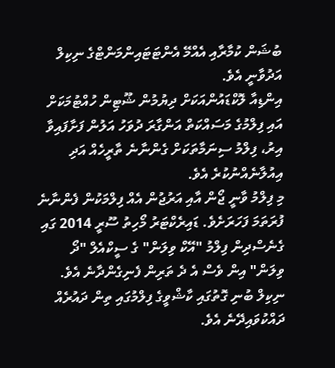ބުޝަން ކުމާރާއި އެއްމޭ އެންޓަޓައިންމަންޓްގެ ނިކިލް އަދުވާނީ އެވެ.
އިންޑިއާ ލޮކްޑައުންއަކަށް ދިޔުމުން ޝޫޓިން ހުއްޓުމަކަށް އައި ފިލްމުގެ މަސައްކަތް އަންގާރަ ދުވަހު އަލުން ފަށާފައިވާ އިރު، ފިލްމު ސިނަމާތަކަށް ގެންނާނެ ތާރީހެއް އަދި އިއުލާނެއްނުކުރެ އެވެ.
މި ފިލްމު ވާނީ ޖޯން އާއި އަރުޖުން އެއް ފިލްމަކުން ފެންނާނެ ފުރަތަމަ ފަހަރަށެވެ. ޑައިރެކްޓަރު މޯހިތު ސޫރީ 2014 ގައި ގެނެސްދިން ފިލްމު "އޭކް ވިލަން" ގެ ސީކްއެލް "ދޯ ވިލަން" އިން ވެސް އެ ދެ ތަރިން ފެނިގެންދާނެ އެވެ.
ނިކިލް ބުނި ގޮތުގައި ކާޝްވީގެ ފިލްމުގައި ތިން ދައުރެއް ދައްކުވައިދޭނެ އެވެ.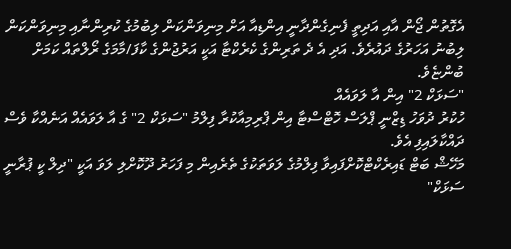އެގޮތުން ޖޯން އާއި އަދިތީ ފެނިގެންދާނީ އިންޑިއާ އަށް މިނިވަންކަން ލިބުމުގެ ކުރިންނާއި މިނިވަންކަން ލިބުނު އަހަރުގެ ދައުރެވެ. އަދި އެ ދެ ތަރިންގެ ކެރެކްޓާ އަކީ އަރުޖުންގެ ކާފަ/މާމަގެ ރޯލްތައް ކަމަށް ބުންޏެވެ.
"ސަޅަކް 2" އިން އާ ލަވައެއް
ހުކުރު ދުވަހު ޑިޒްނީ ޕްލަސް ހޮޓްސްޓާ އިން ޕްރިމިއާކުރާ ފިލްމު "ސަޅަކް 2" ގެ އާ ލަވައެއް އަނެއްކާ ވެސް ދައްކާލައިފި އެވެ.
މަހޭޝް ބަޓް ޑައިރެކްޓްކޮށްފައިވާ ފިލްމުގެ ލަވަތަކުގެ ތެރެއިން މި ފަހަރު ދޫކޮށްލި ލަވަ އަކީ "ދިލް ކީ ޕުރާނީ ސަޅަކް"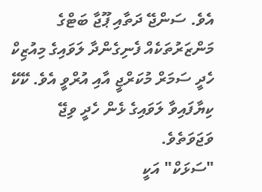އެވެ. ސަންޖޭ ދަތާއި ޕޫޖާ ބަޓްގެ މަންޒަރުތަކެއް ފެނިގެންދާ ލަވައިގެ މިއުޒިކް ހެދީ ސަމަރް މުކަރްޖީ އާއި އުރްވީ އެވެ. ކޭކޭ ކިޔާފައިވާ ލަވައިގެ ޅެން ހެދީ ވިޖޭ ވަޖަވަތެވެ.
"ސަޅަކް" އަކީ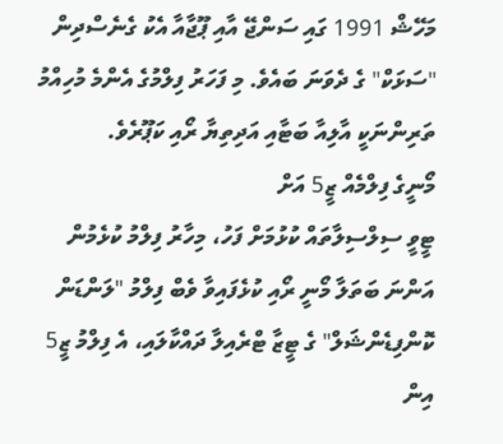މަހޭޝް 1991 ގައި ސަންޖޭ އާއި ޕޫޖާއާ އެކު ގެނެސްދިން "ސަޅަކް" ގެ ދެވަނަ ބައެވެ. މި ފަހަރު ފިލްމުގެ އެންމެ މުހިއްމު ތަރިންނަކީ އާލިއާ ބަޓާއި އަދިތިޔާ ރޯއި ކަޕޫރެވެ.
މޯނީގެ ފިލްމެއް ޒީ5 އަށް
ޓީވީ ސިލްސިލާތައް ކުޅުމަށް ފަހު، މިހާރު ފިލްމު ކުޅެމުން އަންނަ ބަތަލާ މޯނީ ރޯއި ކުޅެފައިވާ ވެބް ފިލްމު "ލަންޑަން ކޮންފިޑެންޝަލް" ގެ ޓީޒާ ޓްރެއިލާ ދައްކާލައި، އެ ފިލްމު ޒީ5 އިން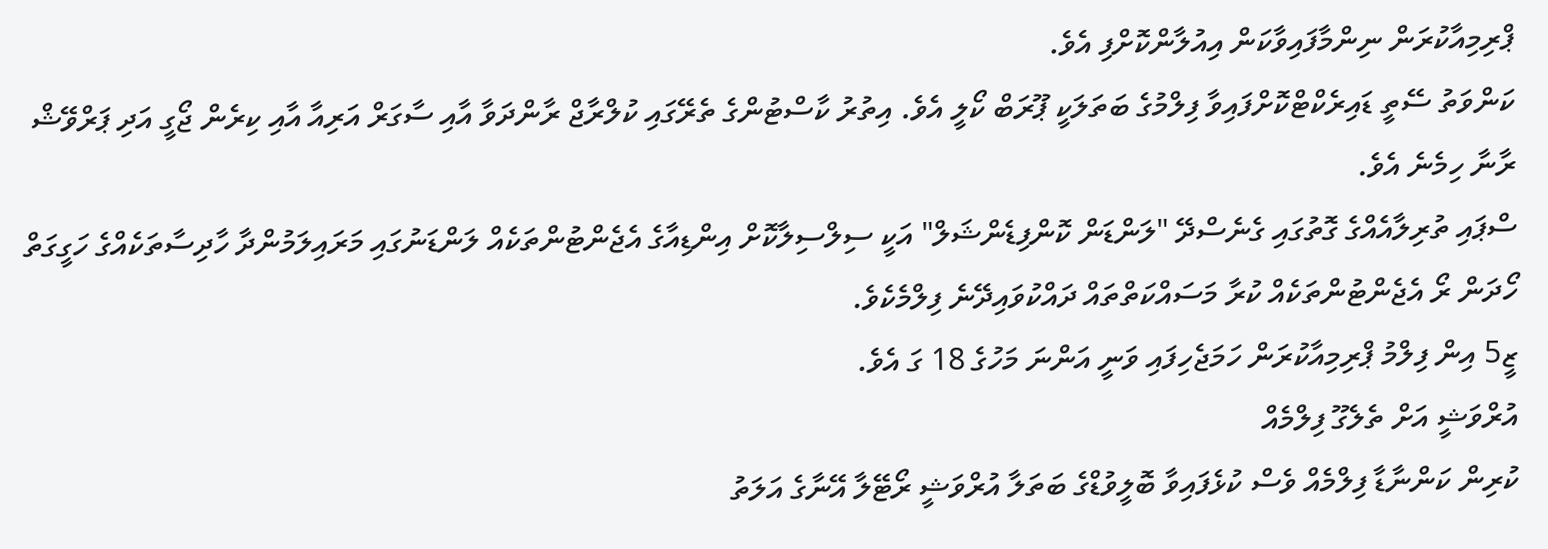ޕްރިމިއާކުރަން ނިންމާފައިވާކަން އިއުލާންކޮށްފި އެވެ.
ކަންވަތު ސޭތީ ޑައިރެކްޓްކޮށްފައިވާ ފިލްމުގެ ބަތަލަކީ ޕޫރަބް ކޯލީ އެވެ. އިތުރު ކާސްޓުންގެ ތެރޭގައި ކުލްރާޖް ރާންދަވާ އާއި ސާގަރް އަރިއާ އާއި ކިރެން ޖޯގީ އަދި ޕަރްވޭޝް ރާނާ ހިމެނެ އެވެ.
ސްޕައި ތުރިލާއެއްގެ ގޮތުގައި ގެނެސްދޭ "ލަންޑަން ކޮންފިޑެންޝަލް" އަކީ ސިލްސިލާކޮށް އިންޑިއާގެ އެޖެންޓުންތަކެއް ލަންޑަނުގައި މަރައިލަމުންދާ ހާދިސާތަކެއްގެ ހަގީގަތް ހޯދަން ރޯ އެޖެންޓުންތަކެއް ކުރާ މަސައްކަތްތައް ދައްކުވައިދޭނެ ފިލްމެކެވެ.
ޒީ5 އިން ފިލްމު ޕްރިމިއާކުރަން ހަމަޖެހިފައި ވަނީ އަންނަ މަހުގެ 18 ގަ އެވެ.
އުރްވަޝީ އަށް ތެލެގޫ ފިލްމެއް
ކުރިން ކަންނާޑާ ފިލްމެއް ވެސް ކުޅެފައިވާ ބޮލީވުޑްގެ ބަތަލާ އުރްވަޝީ ރޯޓޭލާ އޭނާގެ އަލަތު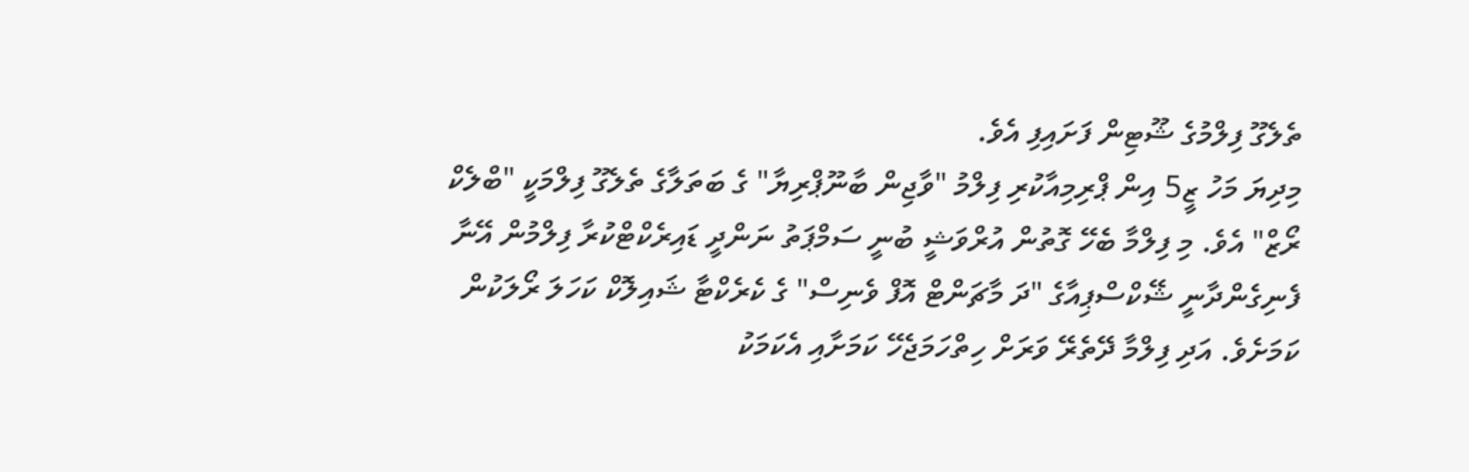ތެލެގޫ ފިލްމުގެ ޝޫޓިން ފަށައިފި އެވެ.
މިދިޔަ މަހު ޒީ5 އިން ޕްރިމިއާކުރި ފިލްމު "ވާޖިން ބާނޫޕްރިޔާ" ގެ ބަތަލާގެ ތެލެގޫ ފިލްމަކީ "ބްލެކް ރޯޒް" އެވެ. މި ފިލްމާ ބެހޭ ގޮތުން އުރްވަޝީ ބުނީ ސަމްޕަތު ނަންދީ ޑައިރެކްޓްކުރާ ފިލްމުން އޭނާ ފެނިގެންދާނީ ޝޭކްސްޕިއާގެ "ދަ މާޗަންޓް އޮފް ވެނިސް" ގެ ކެރެކްޓާ ޝައިލޮކް ކަހަލަ ރޯލަކުން ކަމަށެވެ. އަދި ފިލްމާ ދޭތެރޭ ވަރަށް ހިތްހަމަޖެހޭ ކަމަށާއި އެކަމަކު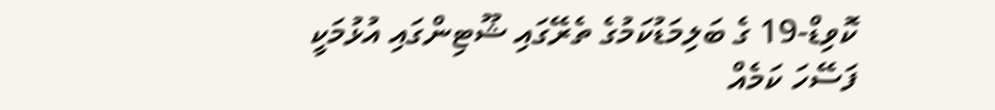ކޮވިޑް-19 ގެ ބަލިމަޑުކަމުގެ ތެރޭގައި ޝޫޓިންގައި އުޅުމަކީ ފަސޭހަ ކަމެއް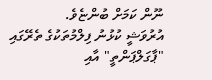ނޫން ކަމަށް ބުންޏެވެ.
އުރުވަޝީ ކުޅުނު ފިލްމުތަކުގެ ތެރޭގައި "ޕާގަލްޕަންތީ" އާއި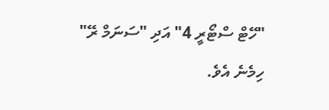"ހޭޓް ސްޓޯރީ 4" އަދި "ސަނަމް ރޭ" ހިމެނެ އެވެ.